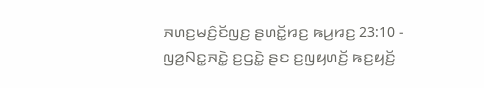ꤏꤛꤢ꤬ꤗꤢꤨ꤬ꤢꤩꤜꤢ꤬ ꤔꤛꤢꤩ꤭ꤙꤢ꤬ ꤒꤣ꤬ꤙꤢ꤬ 23:10 - ꤜꤤ꤬ꤡꤢ꤭ꤏꤢꤧ꤭ ꤢ꤬ꤞꤢꤧ꤭ ꤔꤢ ꤢ꤬ꤜꤟꤛꤢꤩ꤬ ꤒꤢ꤬ꤟꤢꤩ꤬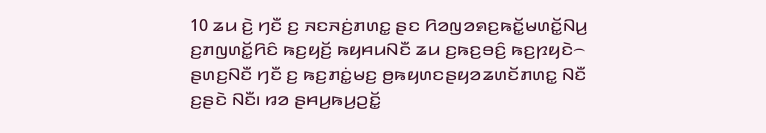10 ꤘꤣ ꤢꤧ꤬ ꤚꤢꤪ ꤢ꤬ ꤏꤢꤏꤢꤦ꤬ꤊꤛꤢ꤭ ꤔꤢ ꤖꤤꤜꤤꤎꤢ꤬ꤒꤢꤩ꤭ꤗꤛꤢꤩ꤭ꤡꤣ꤬ ꤢ꤬ꤊꤜꤛꤢꤩ꤭ꤖꤢꤨ ꤒꤢ꤬ꤟꤢꤩ꤬ ꤒꤟꤌꤣꤡꤢꤪ ꤘꤣ ꤢ꤬ꤒꤢ꤬ꤋꤢꤨ꤬ ꤒꤢ꤬ꤐꤟꤢꤧ꤮ ꤔꤛꤢ꤬ꤡꤢꤪ ꤚꤢꤪ ꤢ꤬ ꤒꤢ꤬ꤊꤢꤦ꤭ꤗꤢ꤬ ꤥ꤬ꤒꤟꤛꤢꤔꤟꤤꤘꤛꤢꤩꤊꤛꤢ꤭ ꤡꤢꤪ ꤢ꤬ꤔꤢꤧ ꤡꤢꤪ꤯ ꤙꤤ ꤔꤌꤣ꤬ꤒꤣ꤬ꤑꤢꤩ꤭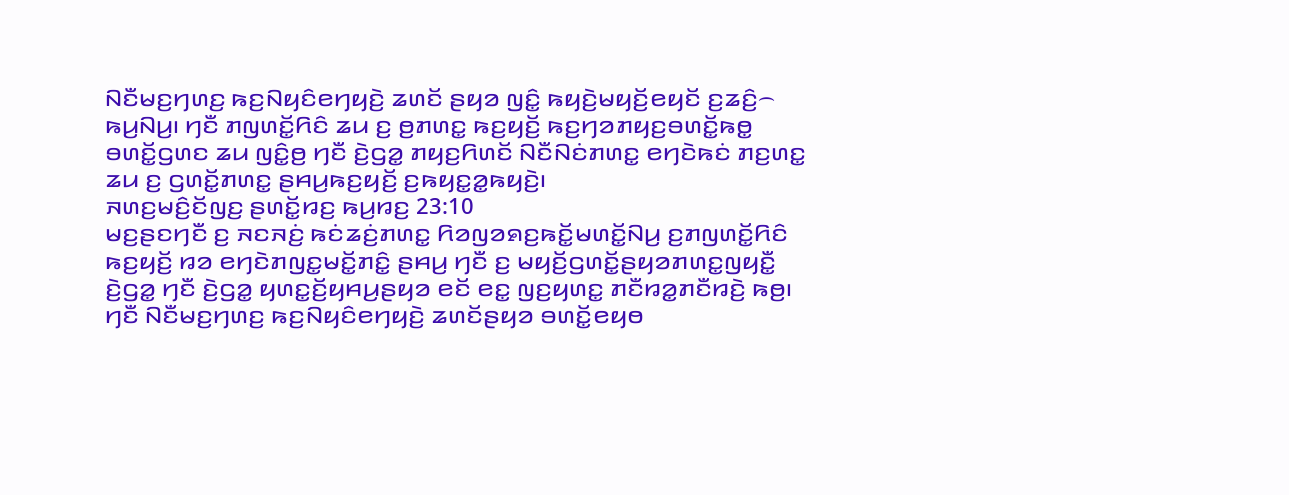ꤡꤢꤪꤗꤢ꤬ꤚꤛꤢ꤬ ꤒꤢ꤬ꤡꤟꤢꤨꤕꤚꤟꤢꤧ꤬ ꤘꤛꤢꤩ ꤔꤟꤤ ꤜꤢꤨ꤭ ꤒꤟꤢꤧ꤬ꤗꤟꤢꤩ꤬ꤕꤟꤢꤩ ꤢ꤬ꤘꤢꤨ꤬꤮ ꤒꤣ꤬ꤡꤣ꤬꤯ ꤚꤢꤪ ꤊꤜꤛꤢꤩ꤭ꤖꤢꤨ ꤘꤣ ꤢ꤬ ꤥ꤬ꤊꤛꤢ꤭ ꤒꤢ꤬ꤟꤢꤩ꤬ ꤒꤢ꤬ꤚꤤꤊꤟꤢ꤬ꤋꤛꤢꤩ꤭ꤒꤥ꤭ ꤋꤛꤢꤩ꤭ꤞꤛꤢ ꤘꤣ ꤜꤢꤨ꤭ꤥ꤬ ꤚꤢꤪ ꤢꤧ꤬ꤞꤤ꤭ ꤊꤟꤢ꤬ꤖꤛꤢꤩ ꤡꤢꤪꤡꤢꤦꤊꤛꤢ꤭ ꤕꤚꤢꤧꤒꤢꤦ ꤊꤢ꤬ꤛꤢ꤭ ꤘꤣ ꤢ꤬ ꤞꤛꤢꤩ꤭ꤊꤛꤢ꤭ ꤔꤌꤣ꤬ꤒꤢ꤬ꤟꤢꤩ꤬ ꤢ꤬ꤒꤟꤢ꤭ꤤ꤭ꤒꤟꤢꤧ꤬꤯
ꤏꤛꤢ꤬ꤗꤢꤨ꤬ꤢꤩꤜꤢ꤬ ꤔꤛꤢꤩ꤭ꤙꤢ꤬ ꤒꤣ꤬ꤙꤢ꤬ 23:10
ꤗꤢ꤬ꤔꤢꤚꤢꤪ ꤢ꤬ ꤏꤢꤏꤢꤦ꤬ ꤒꤢꤦꤘꤢꤦ꤬ꤊꤛꤢ꤭ ꤖꤤꤜꤤꤎꤢ꤬ꤒꤢꤩ꤭ꤗꤛꤢꤩ꤭ꤡꤣ꤬ ꤢ꤬ꤊꤜꤛꤢꤩ꤭ꤖꤢꤨ ꤒꤢ꤬ꤟꤢꤩ꤬ ꤙꤤ ꤕꤚꤢꤧꤊꤜꤢ꤭ꤗꤢꤩ꤭ꤊꤢꤨ꤭ ꤔꤌꤣ꤬ ꤚꤢꤪ ꤢ꤬ ꤗꤟꤢꤩ꤬ꤞꤛꤢꤩ꤭ꤔꤟꤤꤊꤛꤢ꤭ꤜꤟꤢꤪ꤭ ꤢꤧ꤬ꤞꤤ꤭ ꤚꤢꤪ ꤢꤧ꤬ꤞꤤ꤭ ꤟꤛꤢ꤭ꤢꤩ꤬ꤟꤌꤣ꤬ꤔꤟꤤ ꤕꤢꤩ ꤕꤢ꤭ ꤜꤢ꤬ꤟꤛꤢ꤭ ꤊꤢꤪꤙꤤ꤭ꤊꤢꤪꤙꤢꤧ꤬ ꤒꤥ꤬꤯ ꤚꤢꤪ ꤡꤢꤪꤗꤢ꤬ꤚꤛꤢ꤬ ꤒꤢ꤬ꤡꤟꤢꤨꤕꤚꤟꤢꤧ꤬ ꤘꤛꤢꤩꤔꤟꤤ ꤋꤛꤢꤩ꤭ꤕꤟꤥ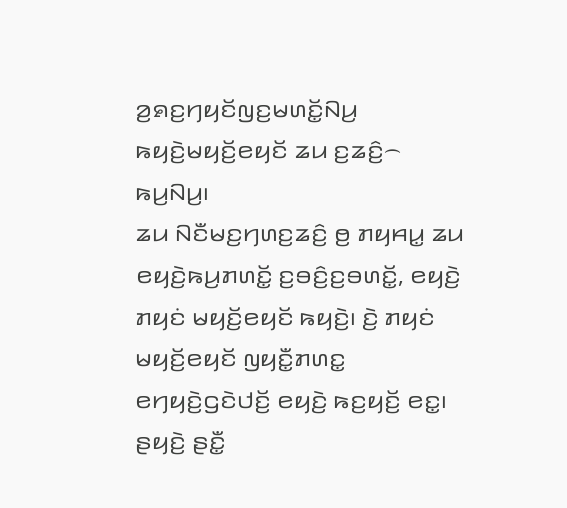ꤤ꤬ꤎꤢ꤬ꤚꤟꤢꤩꤜꤢ꤬ꤗꤛꤢꤩ꤭ꤡꤣ꤬ ꤒꤟꤢꤧ꤬ꤗꤟꤢꤩ꤬ꤕꤟꤢꤩ ꤘꤣ ꤢ꤬ꤘꤢꤨ꤬꤮ ꤒꤣ꤬ꤡꤣ꤬꤯
ꤘꤣ ꤡꤢꤪꤗꤢ꤬ꤚꤛꤢ꤬ꤘꤢꤨ꤬ ꤥ꤬ ꤊꤟꤌꤣ꤭ ꤘꤣ ꤕꤟꤢꤧ꤬ꤒꤣ꤬ꤊꤛꤢꤩ꤭ ꤢ꤬ꤋꤢꤨ꤬ꤢ꤬ꤋꤛꤢꤩ꤭, ꤕꤟꤢꤧ꤬ ꤊꤟꤢꤦ ꤗꤟꤢꤩ꤬ꤕꤟꤢꤩ ꤒꤟꤢꤧ꤬꤯ ꤢꤧ꤬ ꤊꤟꤢꤦ ꤗꤟꤢꤩ꤬ꤕꤟꤢꤩ ꤜꤟꤢꤪ꤭ꤊꤛꤢ꤭ ꤕꤚꤟꤢꤧ꤬ꤞꤢꤧꤓꤢꤩ꤬ ꤕꤟꤢꤧ꤬ ꤒꤢ꤬ꤟꤢꤩ꤬ ꤕꤢ꤭꤯
ꤔꤟꤢꤧ꤬ ꤔꤢꤪ꤭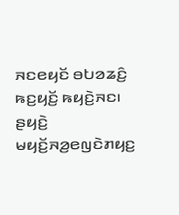ꤏꤢꤕꤟꤢꤩ ꤋꤝꤤꤘꤢꤨ꤬ ꤒꤢ꤬ꤟꤢꤩ꤬ ꤒꤟꤢꤧ꤬ꤏꤢ꤯ ꤔꤟꤢꤧ꤬ ꤗꤟꤢꤩ꤬ꤏꤤ꤬ꤕꤜꤢꤧꤊꤟꤢ꤬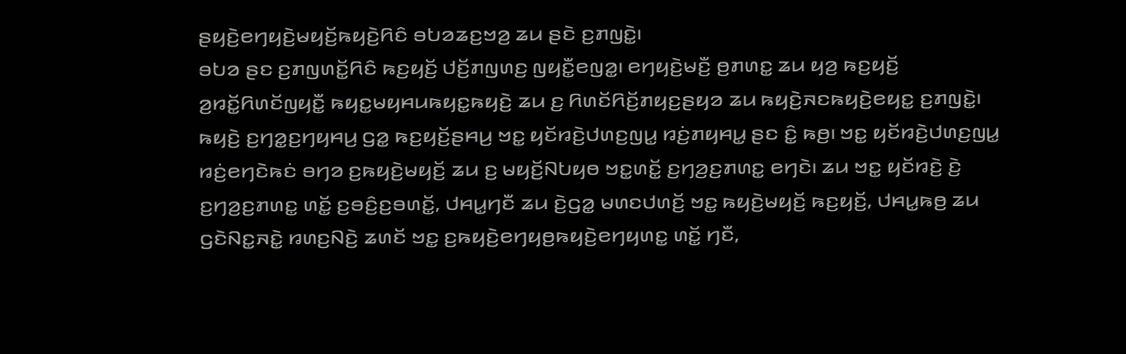ꤔꤟꤢꤧ꤬ꤕꤚꤟꤢꤧ꤬ꤗꤟꤢꤩ꤬ꤒꤟꤢꤧ꤬ꤖꤢꤨ ꤋꤝꤤꤘꤢ꤬ꤠꤤ꤬ ꤘꤣ ꤔꤢꤧ ꤢ꤬ꤊꤜꤢꤧ꤭꤯
ꤋꤝꤤ ꤔꤢ ꤢ꤬ꤊꤜꤛꤢꤩ꤭ꤖꤢꤨ ꤒꤢ꤬ꤟꤢꤩ꤬ ꤓꤢꤩ꤬ꤊꤜꤛꤢ꤬ ꤜꤟꤢꤪ꤭ꤕꤜꤤ꤭꤯ ꤕꤚꤟꤢꤧ꤬ꤗꤢꤪ꤬ ꤥ꤬ꤊꤛꤢ꤭ ꤘꤣ ꤟꤤ꤬ ꤒꤢ꤬ꤟꤢꤩ꤬ ꤤ꤬ꤙꤢꤩ꤭ꤖꤛꤢꤩꤜꤟꤢꤪ꤭ ꤒꤟꤢ꤭ꤗꤟꤌꤣꤒꤟꤢ꤭ꤒꤟꤢꤧ꤬ ꤘꤣ ꤢ꤬ ꤖꤛꤢꤩꤖꤢꤩ꤬ꤊꤟꤢ꤬ꤔꤟꤤ ꤘꤣ ꤒꤟꤢꤧ꤬ꤏꤢꤒꤟꤢꤧ꤬ꤕꤟꤢ꤭ ꤢ꤬ꤊꤜꤢꤧ꤭꤯
ꤒꤟꤢꤧ꤬ ꤢ꤬ꤚꤤ꤭ꤢ꤬ꤚꤟꤌꤣ꤬ ꤞꤤ꤭ ꤒꤢ꤬ꤟꤢꤩ꤬ꤔꤌꤣ꤬ ꤠꤢ꤭ ꤟꤢꤩꤙꤢꤧ꤬ꤓꤛꤢ꤬ꤜꤣ꤭ ꤙꤢꤦ꤬ꤊꤟꤌꤣ꤭ ꤔꤢ ꤢꤨ꤭ ꤒꤥ꤬꤯ ꤠꤢ꤭ ꤟꤢꤩꤙꤢꤧ꤬ꤓꤛꤢ꤬ꤜꤣ꤭ ꤙꤢꤦ꤬ꤕꤚꤢꤧꤒꤢꤦ ꤋꤚꤤ ꤢ꤬ꤒꤟꤢꤧ꤬ꤗꤟꤢꤩ꤬ ꤘꤣ ꤢ꤬ ꤗꤟꤢꤩ꤬ꤡꤝꤟꤥ ꤠꤢ꤭ꤛꤢꤩ꤭ ꤢ꤬ꤚꤤ꤬ꤢ꤬ꤊꤛꤢ꤭ ꤕꤚꤢꤧ꤯ ꤘꤣ ꤠꤢ꤭ ꤟꤢꤩꤙꤢꤧ꤬ ꤢꤧ꤬ ꤢ꤬ꤚꤤ꤬ꤢ꤬ꤊꤛꤢ꤭ ꤛꤢꤩ꤭ ꤢ꤬ꤋꤢꤨ꤬ꤢ꤬ꤋꤛꤢꤩ꤭, ꤓꤌꤣ꤭ꤚꤢꤪ ꤘꤣ ꤢꤧ꤬ꤞꤤ꤭ ꤗꤛꤢꤓꤛꤢꤩ꤬ ꤠꤢ꤭ ꤒꤟꤢꤧ꤬ꤗꤟꤢꤩ꤬ ꤒꤢ꤬ꤟꤢꤩ꤬, ꤓꤌꤣ꤭ꤒꤥ꤬ ꤘꤣ ꤞꤢꤧꤡꤢ꤭ꤏꤢꤧ꤭ ꤙꤛꤢ꤬ꤡꤢꤧ꤬ ꤘꤛꤢꤩ ꤠꤢ꤭ ꤢ꤬ꤒꤟꤢꤧ꤬ꤕꤚꤟꤥ꤬ꤒꤟꤢꤧ꤬ꤕꤚꤟꤛꤢ꤭ ꤛꤢꤩ꤭ ꤚꤢꤪ,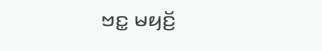ꤠꤢ꤭ ꤗꤟꤢꤩ꤬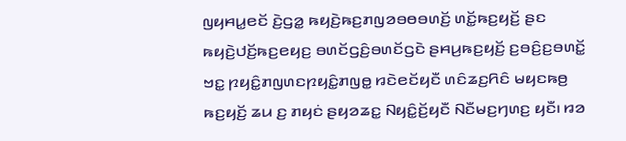ꤜꤟꤌꤣ꤭ꤕꤢꤩ ꤢꤧ꤬ꤞꤤ꤭ ꤒꤟꤢꤧ꤬ꤒꤢ꤬ꤊꤜꤤꤋꤥꤋꤛꤢꤩ꤬ ꤛꤢꤩ꤭ꤒꤢ꤬ꤟꤢꤩ꤬ ꤔꤢ ꤒꤟꤢꤧ꤬ꤓꤢꤩ꤬ꤒꤢ꤬ꤕꤟꤢ꤬ ꤋꤛꤢꤩꤞꤢꤨ꤬ꤋꤛꤢꤩꤞꤢꤧ ꤔꤌꤣ꤬ꤒꤢ꤬ꤟꤢꤩ꤬ ꤢ꤬ꤋꤢꤨ꤬ꤢ꤬ꤋꤛꤢꤩ꤭ ꤠꤢ꤭ ꤐꤟꤢꤨ꤭ꤊꤜꤛꤢꤐꤟꤢꤨ꤭ꤊꤜꤥ꤭ ꤙꤢꤧꤕꤢꤩꤟꤢꤪ ꤛꤢꤨꤘꤢ꤬ꤖꤢꤨ ꤗꤟꤢꤒꤥ꤬ ꤒꤢ꤬ꤟꤢꤩ꤬ ꤘꤣ ꤢ꤬ ꤊꤟꤢꤦ ꤔꤟꤤꤘꤢ꤭ ꤡꤟꤢꤨ꤭ꤢꤩ꤬ꤟꤢꤪ ꤡꤢꤪꤗꤢ꤬ꤚꤛꤢ꤬ ꤟꤢꤪ꤯ ꤙꤤ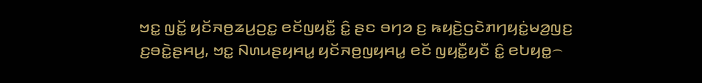ꤠꤢ꤭ ꤜꤢꤩ꤭ ꤟꤢꤩꤏꤥ꤬ꤘꤣ꤬ꤑꤢ꤭ ꤕꤢꤩꤜꤟꤢꤪ꤭ ꤢꤨ꤭ ꤔꤢ ꤋꤚꤤ ꤢ꤬ ꤒꤟꤢꤧ꤬ꤞꤢꤧꤊꤚꤟꤢꤦ꤭ꤗꤤ꤬ꤜꤢ꤬ ꤢ꤬ꤋꤢꤧ꤭ꤔꤌꤣ꤬, ꤠꤢ꤭ ꤡꤛꤣꤔꤟꤌꤣ꤭ ꤟꤢꤩꤏꤥ꤬ꤜꤟꤌꤣ꤭ ꤕꤢꤩ ꤜꤟꤢꤪ꤭ꤟꤢꤪ ꤢꤨ꤭ ꤕꤝꤟꤥ꤭꤮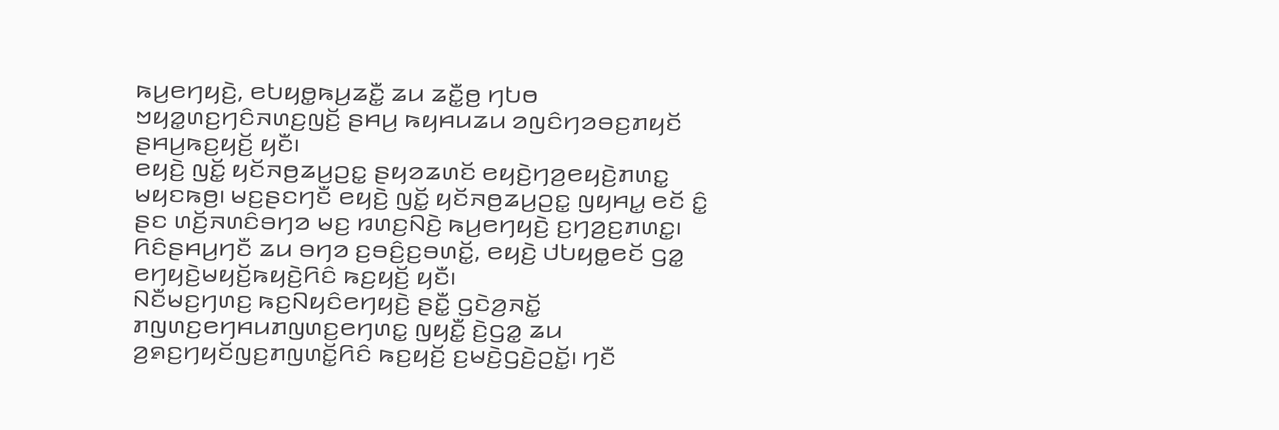ꤒꤣ꤬ꤕꤚꤟꤢꤧ꤬, ꤕꤝꤟꤥ꤭ꤒꤣ꤬ꤘꤢꤪ꤭ ꤘꤣ ꤘꤢꤪ꤭ꤥ꤬ ꤚꤝꤥ ꤠꤟꤤ꤭ꤛꤢ꤬ꤚꤢꤨꤏꤛꤢ꤬ꤜꤢꤩ꤬ ꤔꤌꤣ꤬ ꤒꤟꤌꤣꤘꤣ ꤤꤜꤢꤨꤚꤤꤋꤢ꤬ꤊꤟꤢꤩ ꤔꤌꤣ꤬ꤒꤢ꤬ꤟꤢꤩ꤬ ꤟꤢꤪ꤯
ꤕꤟꤢꤧ꤬ ꤜꤢꤩ꤭ ꤟꤢꤩꤏꤥ꤬ꤘꤣ꤬ꤑꤢ꤭ ꤔꤟꤤꤘꤛꤢꤩ ꤕꤟꤢꤧ꤬ꤚꤤ꤬ꤕꤟꤢꤧ꤬ꤊꤛꤢ꤭ ꤗꤟꤢꤒꤥ꤬꤯ ꤗꤢ꤬ꤔꤢꤚꤢꤪ ꤕꤟꤢꤧ꤬ ꤜꤢꤩ꤭ ꤟꤢꤩꤏꤥ꤬ꤘꤣ꤬ꤑꤢ꤭ ꤜꤟꤌꤣ꤭ ꤕꤢꤩ ꤢꤨ꤭ ꤔꤢ ꤛꤢꤩ꤬ꤏꤛꤢꤨꤋꤚꤤ ꤗꤢ꤬ ꤙꤛꤢ꤬ꤡꤢꤧ꤬ ꤒꤣ꤬ꤕꤚꤟꤢꤧ꤬ ꤢ꤬ꤚꤤ꤬ꤢ꤬ꤊꤛꤢ꤭꤯ ꤖꤢꤨꤔꤌꤣ꤬ꤚꤢꤪ ꤘꤣ ꤋꤚꤤ ꤢ꤬ꤋꤢꤨ꤬ꤢ꤬ꤋꤛꤢꤩ꤭, ꤕꤟꤢꤧ꤬ ꤓꤝꤟꤥ꤭ꤕꤢꤩ ꤞꤤ꤭ ꤕꤚꤟꤢꤧ꤬ꤗꤟꤢꤩ꤬ꤒꤟꤢꤧ꤬ꤖꤢꤨ ꤒꤢ꤬ꤟꤢꤩ꤬ ꤟꤢꤪ꤯
ꤡꤢꤪꤗꤢ꤬ꤚꤛꤢ꤬ ꤒꤢ꤬ꤡꤟꤢꤨꤕꤚꤟꤢꤧ꤬ ꤔꤢꤪ꤭ ꤞꤢꤧꤤ꤬ꤏꤢꤩ꤭ ꤊꤜꤛꤢ꤬ꤕꤚꤌꤣꤊꤜꤛꤢ꤬ꤕꤚꤛꤢ꤭ ꤜꤟꤢꤪ꤭ ꤢꤧ꤬ꤞꤤ꤭ ꤘꤣ ꤤ꤬ꤎꤢ꤬ꤚꤟꤢꤩꤜꤢ꤬ꤊꤜꤛꤢꤩ꤭ꤖꤢꤨ ꤒꤢ꤬ꤟꤢꤩ꤬ ꤢ꤬ꤗꤢꤧ꤬ꤞꤢꤧ꤬ꤑꤢꤩ꤭꤯ ꤚꤢꤪ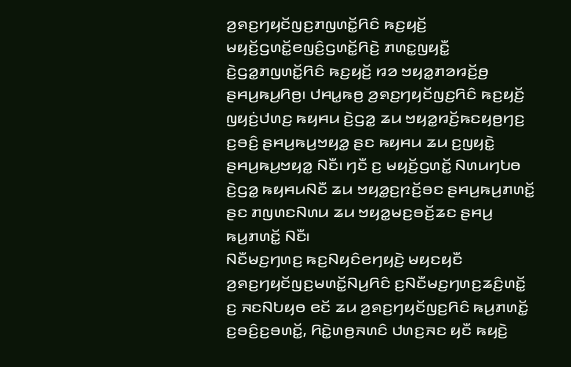ꤤ꤬ꤎꤢ꤬ꤚꤟꤢꤩꤜꤢ꤬ꤊꤜꤛꤢꤩ꤭ꤖꤢꤨ ꤒꤢ꤬ꤟꤢꤩ꤬ ꤗꤟꤢꤩ꤬ꤞꤛꤢꤩ꤭ꤕꤜꤢꤨ꤬ꤞꤛꤢꤩ꤭ꤖꤢꤧ꤬ ꤊꤛꤢ꤭ꤜꤟꤢꤪ꤭ ꤢꤧ꤬ꤞꤤ꤭ꤊꤜꤛꤢꤩ꤭ꤖꤢꤨ ꤒꤢ꤬ꤟꤢꤩ꤬ ꤙꤤ ꤠꤟꤤ꤭ꤊꤤꤙꤢꤩ꤬ꤥ꤬ ꤔꤌꤣ꤬ꤒꤣ꤬ꤖꤥ꤬꤯ ꤓꤌꤣ꤭ꤒꤥ꤬ ꤤ꤬ꤎꤢ꤬ꤚꤟꤢꤩꤜꤢ꤬ꤖꤢꤨ ꤒꤢ꤬ꤟꤢꤩ꤬ ꤜꤟꤢꤦ꤬ꤓꤛꤢ꤬ ꤒꤟꤌꤣ ꤢꤧ꤬ꤞꤤ꤭ ꤘꤣ ꤠꤟꤤ꤭ꤙꤢꤩ꤬ꤒꤢꤟꤥ꤬ꤚꤢ꤬ ꤢ꤬ꤋꤢꤨ꤬ ꤔꤌꤣ꤬ꤒꤣ꤬ꤠꤟꤤ꤭ ꤔꤢ ꤒꤟꤌꤣ ꤘꤣ ꤢ꤬ꤜꤟꤢꤧ꤭ ꤔꤌꤣ꤬ꤒꤣ꤬ꤠꤟꤤ꤭ ꤡꤢꤪ꤯ ꤚꤢꤪ ꤢ꤬ ꤗꤟꤢꤩ꤬ꤞꤛꤢꤩ꤭ ꤡꤛꤣꤚꤝꤥ ꤢꤧ꤬ꤞꤤ꤭ ꤒꤟꤌꤣꤡꤢꤪ ꤘꤣ ꤠꤟꤤ꤭ꤢ꤬ꤐꤢꤩ꤬ꤋꤢ ꤔꤌꤣ꤬ꤒꤣ꤬ꤊꤛꤢꤩ꤭ ꤔꤢ ꤊꤜꤛꤢꤡꤛꤣ ꤘꤣ ꤠꤟꤤ꤭ꤗꤢ꤬ꤋꤢꤩ꤬ꤘꤢ ꤔꤌꤣ꤬ ꤒꤣ꤬ꤊꤛꤢꤩ꤭ ꤡꤢꤪ꤯
ꤡꤢꤪꤗꤢ꤬ꤚꤛꤢ꤬ ꤒꤢ꤬ꤡꤟꤢꤨꤕꤚꤟꤢꤧ꤬ ꤗꤟꤢꤟꤢꤪ ꤤ꤬ꤎꤢ꤬ꤚꤟꤢꤩꤜꤢ꤬ꤗꤛꤢꤩ꤭ꤡꤣ꤬ꤖꤢꤨ ꤢ꤬ꤡꤢꤪꤗꤢ꤬ꤚꤛꤢ꤬ꤘꤢꤨ꤬ꤛꤢꤩ꤭ ꤢ꤬ ꤏꤢꤡꤝꤟꤥ ꤕꤢꤩ ꤘꤣ ꤤ꤬ꤎꤢ꤬ꤚꤟꤢꤩꤜꤢ꤬ꤖꤢꤨ ꤒꤣ꤬ꤊꤛꤢꤩ꤭ ꤢ꤬ꤋꤢꤨ꤬ꤢ꤬ꤋꤛꤢꤩ꤭, ꤖꤢꤧ꤭ꤛꤥ꤬ꤏꤛꤢꤨ ꤓꤛꤢ꤬ꤏꤢ ꤟꤢꤪ ꤒꤟꤢꤧ꤬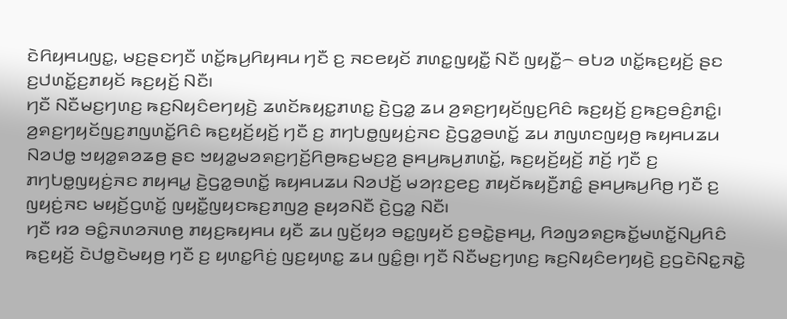ꤢꤧꤖꤟꤌꤣꤜꤢ꤭, ꤗꤢ꤬ꤔꤢꤚꤢꤪ ꤛꤢꤩ꤭ꤒꤣ꤬ꤖꤟꤌꤣ ꤚꤢꤪ ꤢ꤬ ꤏꤢꤕꤟꤢꤩ ꤊꤛꤢ꤭ꤜꤟꤢꤪ꤭ ꤡꤢꤪ ꤜꤟꤢꤪ꤭꤮ ꤋꤝꤤ ꤛꤢꤩ꤭ꤒꤢ꤬ꤟꤢꤩ꤬ ꤔꤢ ꤢ꤬ꤓꤛꤢꤩ꤭ꤢ꤬ꤊꤟꤢꤩ ꤒꤢ꤬ꤟꤢꤩ꤬ ꤡꤢꤪ꤯
ꤚꤢꤪ ꤡꤢꤪꤗꤢ꤬ꤚꤛꤢ꤬ ꤒꤢ꤬ꤡꤟꤢꤨꤕꤚꤟꤢꤧ꤬ ꤘꤛꤢꤩꤒꤟꤢ꤭ꤊꤛꤢ꤭ ꤢꤧ꤬ꤞꤤ꤭ ꤘꤣ ꤤ꤬ꤎꤢ꤬ꤚꤟꤢꤩꤜꤢ꤬ꤖꤢꤨ ꤒꤢ꤬ꤟꤢꤩ꤬ ꤢ꤬ꤒꤢ꤬ꤋꤢꤨ꤬ꤊꤢꤨ꤭꤯ ꤤ꤬ꤎꤢ꤬ꤚꤟꤢꤩꤜꤢ꤬ꤊꤜꤛꤢꤩ꤭ꤖꤢꤨ ꤒꤢ꤬ꤟꤢꤩ꤬ꤟꤢꤩ꤬ ꤚꤢꤪ ꤢ꤬ ꤊꤚꤝꤥ꤭ꤜꤟꤢꤦ꤬ꤏꤢ ꤢꤧ꤬ꤞꤤ꤭ꤋꤛꤢꤩ꤭ ꤘꤣ ꤊꤜꤛꤢꤜꤟꤥ꤬ ꤒꤟꤌꤣꤘꤣ ꤡꤤꤓꤥ꤭ ꤠꤟꤤ꤭ꤎꤤꤘꤥ꤬ ꤔꤢ ꤠꤟꤤ꤭ꤗꤤꤎꤢ꤬ꤚꤢꤩ꤬ꤖꤥ꤬ꤒꤢ꤬ꤗꤢ꤬ꤤ꤬ ꤔꤌꤣ꤬ꤒꤣ꤬ꤊꤛꤢꤩ꤭, ꤒꤢ꤬ꤟꤢꤩ꤬ꤟꤢꤩ꤬ ꤊꤢꤩ꤬ ꤚꤢꤪ ꤢ꤬ ꤊꤚꤝꤥ꤭ꤜꤟꤢꤦ꤬ꤏꤢ ꤊꤟꤌꤣ꤭ ꤢꤧ꤬ꤞꤤ꤭ꤋꤛꤢꤩ꤭ ꤒꤟꤌꤣꤘꤣ ꤡꤤꤓꤢꤩ꤬ ꤗꤤꤐꤢ꤬ꤕꤢ꤬ ꤊꤟꤢꤩꤒꤟꤢꤪ꤬ꤊꤢꤨ꤭ ꤔꤌꤣ꤬ꤒꤣ꤬ꤖꤥ꤬ ꤚꤢꤪ ꤢ꤬ ꤜꤟꤢꤦ꤬ꤏꤢ ꤗꤟꤢꤩ꤬ꤞꤛꤢꤩ꤭ ꤜꤟꤢꤪ꤭ꤜꤟꤢꤒꤢ꤬ꤊꤜꤤ꤬ ꤔꤟꤤꤡꤢꤪ ꤢꤧ꤬ꤞꤤ꤭ ꤡꤢꤪ꤯
ꤚꤢꤪ ꤙꤤ ꤋꤢꤨ꤭ꤏꤛꤤꤏꤛꤥ꤬ ꤊꤟꤢ꤬ꤒꤟꤌꤣ ꤟꤢꤪ ꤘꤣ ꤜꤢꤩ꤬ꤟꤤ ꤋꤢ꤭ꤜꤟꤢꤩ ꤢ꤬ꤋꤢꤧ꤭ꤔꤌꤣ꤬, ꤖꤤꤜꤤꤎꤢ꤬ꤒꤢꤩ꤭ꤗꤛꤢꤩ꤭ꤡꤣ꤬ꤖꤢꤨ ꤒꤢ꤬ꤟꤢꤩ꤬ ꤢꤧꤓꤥ꤭ꤢꤧꤗꤟꤥ꤬ ꤚꤢꤪ ꤢ꤬ ꤟꤛꤢ꤭ꤖꤢꤦ꤬ ꤜꤢ꤬ꤟꤛꤢ꤭ ꤘꤣ ꤜꤢꤨ꤭ꤥ꤬꤯ ꤚꤢꤪ ꤡꤢꤪꤗꤢ꤬ꤚꤛꤢ꤬ ꤒꤢ꤬ꤡꤟꤢꤨꤕꤚꤟꤢꤧ꤬ ꤢ꤬ꤞꤢꤧꤡꤢ꤭ꤏꤢꤧ꤭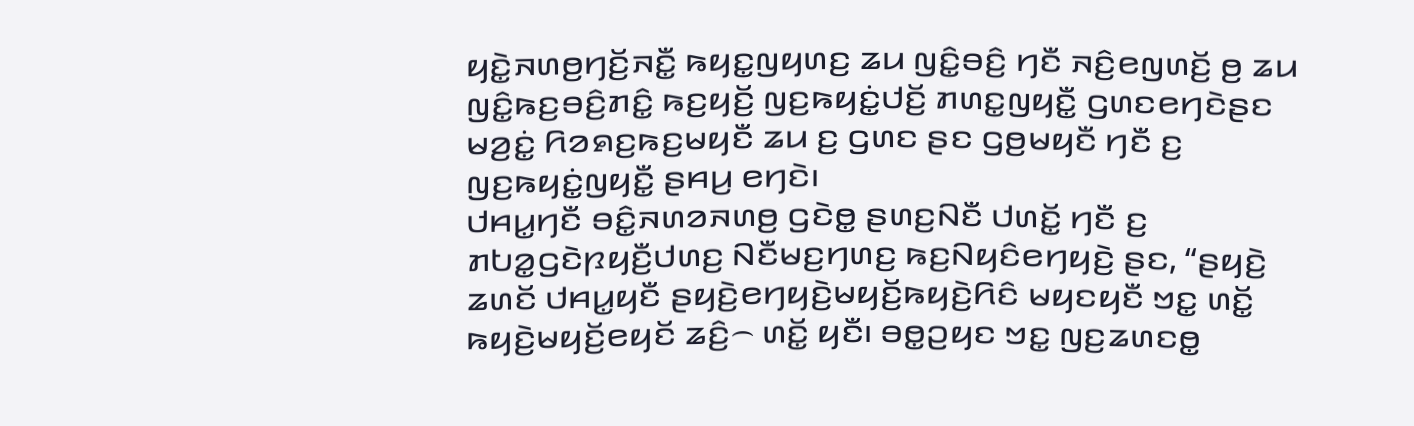ꤟꤢꤧ꤭ꤏꤛꤥ꤬ꤚꤢꤩ꤬ꤏꤢꤪ꤭ ꤒꤟꤢ꤭ꤜꤟꤛꤢ꤬ ꤘꤣ ꤜꤢꤨ꤭ꤋꤢꤨ꤬ ꤚꤢꤪ ꤏꤢꤨ꤬ꤕꤜꤛꤢꤩ꤬ ꤥ꤬ ꤘꤣ ꤜꤢꤨ꤭ꤒꤢ꤬ꤋꤢꤨ꤬ꤊꤢꤨ꤭ ꤒꤢ꤬ꤟꤢꤩ꤬ ꤜꤢ꤬ꤒꤟꤢꤦ꤭ꤓꤢꤩ꤬ ꤊꤛꤢ꤭ꤜꤟꤢꤪ꤭ ꤞꤛꤢꤕꤚꤢꤧꤔꤢ ꤗꤤ꤬ꤢꤦ꤭ ꤖꤤꤎꤢ꤬ꤒꤢ꤬ꤗꤟꤢꤪ ꤘꤣ ꤢ꤬ ꤞꤛꤢ ꤔꤢ ꤞꤥ꤬ꤗꤟꤢꤪ ꤚꤢꤪ ꤢ꤬ ꤜꤢ꤬ꤒꤟꤢꤦ꤭ꤜꤟꤢꤪ꤭ ꤔꤌꤣ꤬ ꤕꤚꤢꤧ꤯
ꤓꤌꤣ꤭ꤚꤢꤪ ꤋꤢꤨ꤭ꤏꤛꤤꤏꤛꤥ꤬ ꤞꤢꤧꤥ꤭ ꤔꤛꤢ꤬ꤡꤢꤪ ꤓꤛꤢꤩ꤭ ꤚꤢꤪ ꤢ꤬ ꤊꤝꤤ꤭ꤞꤢꤧꤐꤟꤢꤪ꤬ꤓꤛꤢ꤬ ꤡꤢꤪꤗꤢ꤬ꤚꤛꤢ꤬ ꤒꤢ꤬ꤡꤟꤢꤨꤕꤚꤟꤢꤧ꤬ ꤔꤢ, “ꤔꤟꤢꤧ꤬ ꤘꤛꤢꤩ ꤓꤌꤣ꤭ꤟꤢꤪ ꤔꤟꤢꤧ꤬ꤕꤚꤟꤢꤧ꤬ꤗꤟꤢꤩ꤬ꤒꤟꤢꤧ꤬ꤖꤢꤨ ꤗꤟꤢꤟꤢꤪ ꤠꤢ꤭ ꤛꤢꤩ꤭ ꤒꤟꤢꤧ꤬ꤗꤟꤢꤩ꤬ꤕꤟꤢꤩ ꤘꤢꤨ꤬꤮ ꤛꤢꤩ꤭ ꤟꤢꤪ꤯ ꤋꤥ꤭ꤑꤟꤢ ꤠꤢ꤭ ꤜꤢ꤬ꤘꤛꤢꤥ꤭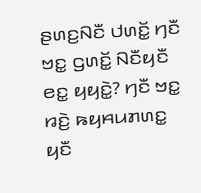ꤔꤛꤢ꤬ꤡꤢꤪ ꤓꤛꤢꤩ꤭ ꤚꤢꤪ ꤠꤢ꤭ ꤞꤛꤢꤩ꤭ ꤡꤢꤪꤟꤢꤪ ꤕꤢ꤭ ꤟꤟꤢꤧ꤭? ꤚꤢꤪ ꤠꤢ꤭ ꤙꤢꤧ꤬ ꤒꤟꤌꤣꤊꤛꤢ꤭ ꤟꤢꤪ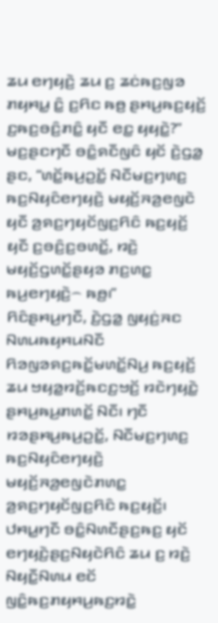ꤘꤣ ꤕꤚꤟꤢꤧ꤬ ꤘꤣ ꤢ꤬ ꤘꤢꤦꤒꤢ꤬ꤜꤤ ꤊꤟꤌꤣ꤭ ꤢꤨ꤭ ꤢ꤬ꤖꤢ ꤒꤥ꤬ ꤔꤌꤣ꤬ꤒꤢ꤬ꤟꤢꤩ꤬ ꤢ꤬ꤒꤢ꤬ꤋꤢꤨ꤬ꤊꤢꤨ꤭ ꤟꤢꤪ ꤕꤢ꤭ ꤟꤟꤢꤧ꤭?”
ꤗꤢ꤬ꤔꤢꤚꤢꤪ ꤋꤢꤨ꤭ꤎꤢꤪꤜꤢꤨ ꤟꤢꤩ ꤢꤧ꤬ꤞꤤ꤭ ꤔꤢ, “ꤛꤢꤩ꤭ꤒꤣ꤬ꤑꤢꤩ꤭ ꤡꤢꤪꤗꤢ꤬ꤚꤛꤢ꤬ ꤒꤢ꤬ꤡꤟꤢꤨꤕꤚꤟꤢꤧ꤬ ꤗꤟꤢꤩ꤬ꤏꤤ꤬ꤕꤜꤢꤧ ꤟꤢꤪ ꤤ꤬ꤎꤢ꤬ꤚꤟꤢꤩꤜꤢ꤬ꤖꤢꤨ ꤒꤢ꤬ꤟꤢꤩ꤬ ꤟꤢꤪ ꤢ꤬ꤋꤢꤨ꤬ꤢ꤬ꤋꤛꤢꤩ꤭, ꤙꤢꤧ꤬ ꤗꤟꤢꤩ꤬ꤞꤛꤢꤩ꤭ꤔꤟꤤ ꤊꤢ꤬ꤛꤢ꤭ ꤒꤣ꤬ꤕꤚꤟꤢꤧ꤬꤮ ꤒꤥ꤬꤯”
ꤖꤢꤨꤔꤌꤣ꤬ꤚꤢꤪ, ꤢꤧ꤬ꤞꤤ꤭ ꤜꤟꤢꤦ꤬ꤏꤢ ꤡꤛꤣꤒꤟꤌꤣꤡꤢꤪ ꤖꤤꤜꤤꤎꤢ꤬ꤒꤢꤩ꤭ꤗꤛꤢꤩ꤭ꤡꤣ꤬ ꤒꤢ꤬ꤟꤢꤩ꤬ ꤘꤣ ꤠꤟꤤ꤭ꤙꤢꤩ꤬ꤒꤢꤢ꤬ꤠꤢꤩ꤬ ꤙꤢꤧꤚꤟꤢꤧ꤭ ꤔꤌꤣ꤬ꤒꤣ꤬ꤊꤛꤢꤩ꤭ ꤡꤢꤪ꤯ ꤚꤢꤪ ꤙꤤꤔꤌꤣ꤬ꤒꤣ꤬ꤑꤢꤩ꤭, ꤡꤢꤪꤗꤢ꤬ꤚꤛꤢ꤬ ꤒꤢ꤬ꤡꤟꤢꤨꤕꤚꤟꤢꤧ꤬ ꤗꤟꤢꤩ꤬ꤏꤤ꤬ꤕꤜꤢꤧꤊꤛꤢ꤭ ꤤ꤬ꤎꤢ꤬ꤚꤟꤢꤩꤜꤢ꤬ꤖꤢꤨ ꤒꤢ꤬ꤟꤢꤩ꤬꤯
ꤓꤌꤣ꤭ꤚꤢꤪ ꤋꤢꤨ꤭ꤡꤛꤢꤪꤔꤢ꤬ꤒꤢ꤬ ꤟꤢꤩ ꤕꤚꤟꤢꤧ꤬ꤔꤢ꤬ꤡꤟꤢꤧꤖꤢꤨ ꤘꤣ ꤢ꤬ ꤙꤢꤧ꤬ ꤡꤟꤢꤪ꤭ꤡꤛꤣ ꤕꤢꤩ ꤜꤢꤨ꤭ꤒꤢ꤬ꤊꤟꤌꤣ꤬ꤒꤢ꤬ꤙꤢꤧ꤭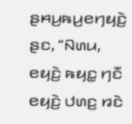ꤔꤌꤣ꤬ꤒꤣ꤬ꤕꤚꤟꤢꤧ꤬ ꤔꤢ, “ꤡꤛꤣ, ꤕꤟꤢꤧ꤬ ꤒꤟꤢ꤭ ꤚꤢꤪ ꤕꤟꤢꤧ꤬ ꤓꤛꤢ꤬ ꤙꤢꤧ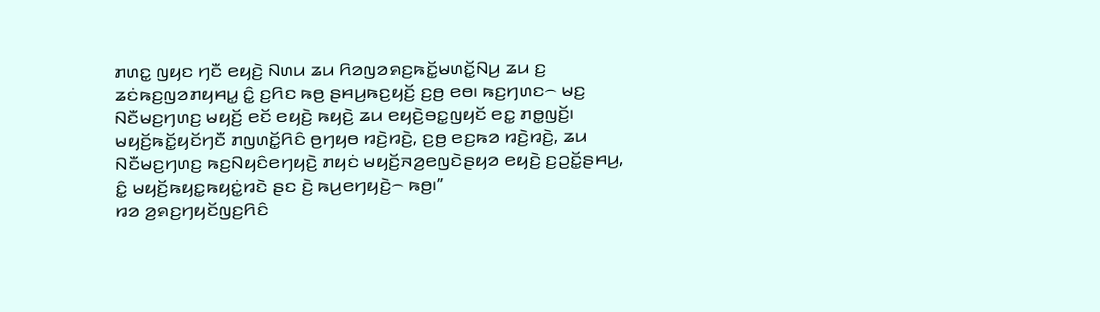ꤊꤛꤢ꤭ ꤜꤟꤢ ꤚꤢꤪ ꤕꤟꤢꤧ꤬ ꤡꤛꤣ ꤘꤣ ꤖꤤꤜꤤꤎꤢ꤬ꤒꤢꤩ꤭ꤗꤛꤢꤩ꤭ꤡꤣ꤬ ꤘꤣ ꤢ꤬ ꤘꤢꤦꤒꤢ꤬ꤜꤤꤊꤟꤌꤣ꤭ ꤢꤨ꤭ ꤢ꤬ꤖꤢ ꤒꤥ꤬ ꤔꤌꤣ꤬ꤒꤢ꤬ꤟꤢꤩ꤬ ꤢ꤬ꤥ꤬ ꤕꤥ꤯ ꤒꤢ꤬ꤚꤛꤢ꤮ ꤗꤢ꤬ ꤡꤢꤪꤗꤢ꤬ꤚꤛꤢ꤬ ꤗꤟꤢꤩ꤬ ꤕꤢꤩ ꤕꤟꤢꤧ꤬ ꤒꤟꤢꤧ꤬ ꤘꤣ ꤕꤟꤢꤧ꤬ꤋꤢ꤭ꤜꤟꤢꤩ ꤕꤢ꤭ ꤊꤥ꤭ꤜꤢꤩ꤬꤯ ꤗꤟꤢꤩ꤬ꤒꤢꤩ꤭ꤟꤢꤩꤚꤢꤪ ꤊꤜꤛꤢꤩ꤭ꤖꤢꤨ ꤥ꤬ꤚꤟꤥ ꤙꤢꤧ꤬ꤙꤢꤧ꤬, ꤢ꤬ꤥ꤬ ꤕꤢ꤬ꤒꤤ ꤙꤢꤧ꤬ꤙꤢꤧ꤬, ꤘꤣ ꤡꤢꤪꤗꤢ꤬ꤚꤛꤢ꤬ ꤒꤢ꤬ꤡꤟꤢꤨꤕꤚꤟꤢꤧ꤬ ꤊꤟꤢꤦ ꤗꤟꤢꤩ꤬ꤏꤤ꤬ꤕꤜꤢꤧꤔꤟꤤ ꤕꤟꤢꤧ꤬ ꤢ꤬ꤑꤢꤩ꤭ꤔꤌꤣ꤬, ꤢꤨ꤭ ꤗꤟꤢꤩ꤬ꤒꤟꤢ꤭ꤒꤟꤢꤦ꤭ꤙꤢꤧ ꤔꤢ ꤢꤧ꤬ ꤒꤣ꤬ꤕꤚꤟꤢꤧ꤬꤮ ꤒꤥ꤬꤯”
ꤙꤤ ꤤ꤬ꤎꤢ꤬ꤚꤟꤢꤩꤜꤢ꤬ꤖꤢꤨ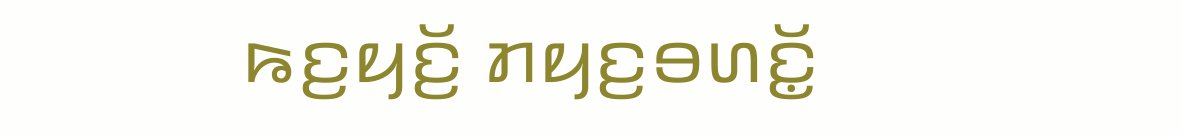ꤒꤢ꤬ꤟꤢꤩ꤬ ꤊꤟꤢ꤬ꤋꤛꤢꤩ꤭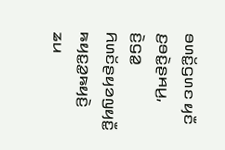ꤋꤛꤢꤩ꤭ꤞꤛꤢ ꤟꤢꤪ ꤢ꤬ꤋꤢꤧ꤭ꤔꤌꤣ꤬, ꤢꤧ꤬ꤞꤤ꤭ ꤖꤛꤢꤩꤔꤟꤤꤜꤟꤢꤪ꤭ ꤒꤟꤢ꤭ꤤ꤭ꤒꤟꤢꤧ꤬ ꤘꤣ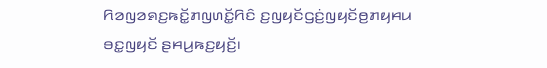ꤖꤤꤜꤤꤎꤢ꤬ꤒꤢꤩ꤭ꤊꤜꤛꤢꤩ꤭ꤖꤢꤨ ꤢ꤬ꤜꤟꤢꤩꤞꤢꤦ꤬ꤜꤟꤢꤩꤥ꤬ꤊꤟꤌꤣ ꤋꤢ꤭ꤜꤟꤢꤩ ꤔꤌꤣ꤬ꤒꤢ꤬ꤟꤢꤩ꤬꤯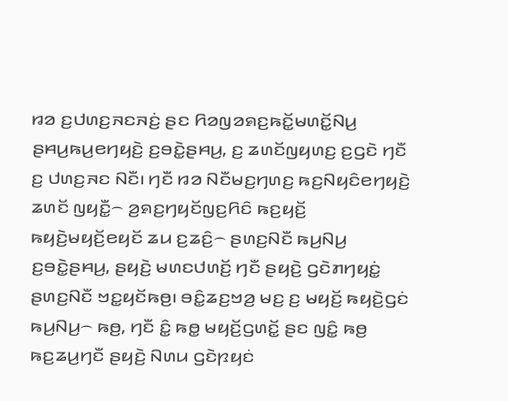ꤙꤤ ꤢ꤬ꤓꤛꤢ꤬ꤏꤢꤏꤢꤦ꤬ ꤔꤢ ꤖꤤꤜꤤꤎꤢ꤬ꤒꤢꤩ꤭ꤗꤛꤢꤩ꤭ꤡꤣ꤬ ꤔꤌꤣ꤬ꤒꤣ꤬ꤕꤚꤟꤢꤧ꤬ ꤢ꤬ꤋꤢꤧ꤭ꤔꤌꤣ꤬, ꤢ꤬ ꤘꤛꤢꤩꤜꤟꤛꤢ꤬ ꤢ꤬ꤞꤢꤧ ꤚꤢꤪ ꤢ꤬ ꤓꤛꤢ꤬ꤏꤢ ꤡꤢꤪ꤯ ꤚꤢꤪ ꤙꤤ ꤡꤢꤪꤗꤢ꤬ꤚꤛꤢ꤬ ꤒꤢ꤬ꤡꤟꤢꤨꤕꤚꤟꤢꤧ꤬ ꤘꤛꤢꤩ ꤜꤟꤢꤪ꤭꤮ ꤤ꤬ꤎꤢ꤬ꤚꤟꤢꤩꤜꤢ꤬ꤖꤢꤨ ꤒꤢ꤬ꤟꤢꤩ꤬ ꤒꤟꤢꤧ꤬ꤗꤟꤢꤩ꤬ꤕꤟꤢꤩ ꤘꤣ ꤢ꤬ꤘꤢꤨ꤬꤮ ꤔꤛꤢ꤬ꤡꤢꤪ ꤒꤣ꤬ꤡꤣ꤬ ꤢ꤬ꤋꤢꤧ꤭ꤔꤌꤣ꤬, ꤔꤟꤢꤧ꤬ ꤗꤛꤢꤓꤛꤢꤩ꤬ ꤚꤢꤪ ꤔꤟꤢꤧ꤬ ꤞꤢꤧꤊꤚꤟꤢꤦ꤭ ꤔꤛꤢ꤬ꤡꤢꤪ ꤠꤢ꤭ꤟꤢꤩꤒꤥ꤬꤯ ꤋꤢꤨ꤭ꤘꤢ꤬ꤠꤤ꤬ ꤗꤢ꤬ ꤢ꤬ ꤗꤟꤢꤩ꤬ ꤒꤟꤢꤧ꤬ꤞꤢꤦ ꤒꤣ꤬ꤡꤣ꤬꤮ ꤒꤥ꤬, ꤚꤢꤪ ꤢꤨ꤭ ꤒꤥ꤭ ꤗꤟꤢꤩ꤬ꤞꤛꤢꤩ꤭ ꤔꤢ ꤜꤢꤨ꤭ ꤒꤥ꤬ ꤒꤢ꤬ꤘꤣ꤬ꤚꤢꤪ ꤔꤟꤢꤧ꤬ ꤡꤛꤣ ꤞꤢꤧꤐꤟꤢꤦ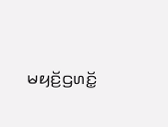ꤗꤟꤢꤩ꤬ꤞꤛꤢꤩ꤭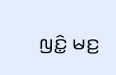ꤜꤢꤨ꤭ ꤗꤢ꤬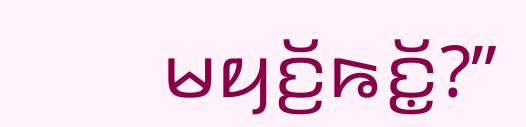ꤗꤟꤢꤩ꤬ꤒꤢꤩ꤭?”